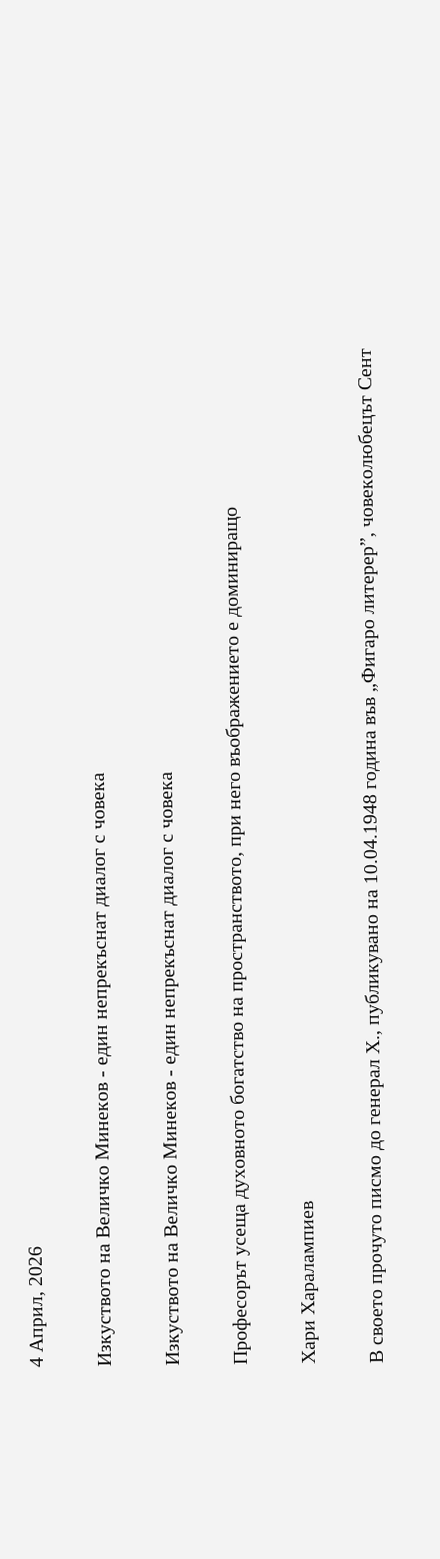4 Април, 2026

Изкуството на Величко Минеков - един непрекъснат диалог с човека

Изкуството на Величко Минеков - един непрекъснат диалог с човека

Професорът усеща духовното богатство на пространството, при него въображението е доминиращо

Хари Харалампиев

В своето прочуто писмо до генерал Х., публикувано на 10.04.1948 година във „Фигаро литерер”, човеколюбецът Сент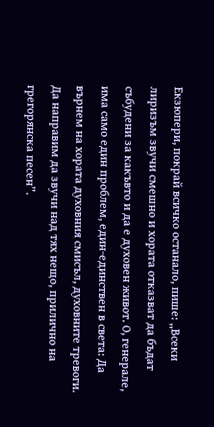Екзюпери, покрай всичко останало, пише: „Всеки лиризъм звучи смешно и хората отказват да бъдат събудени за какъвто и да е духовен живот. О, генерале, има само един проблем, един-единствен в света: Да върнем на хората духовния смисъл, духовните тревоги. Да направим да звучи над тях нещо, прилично на грегорянска песен”.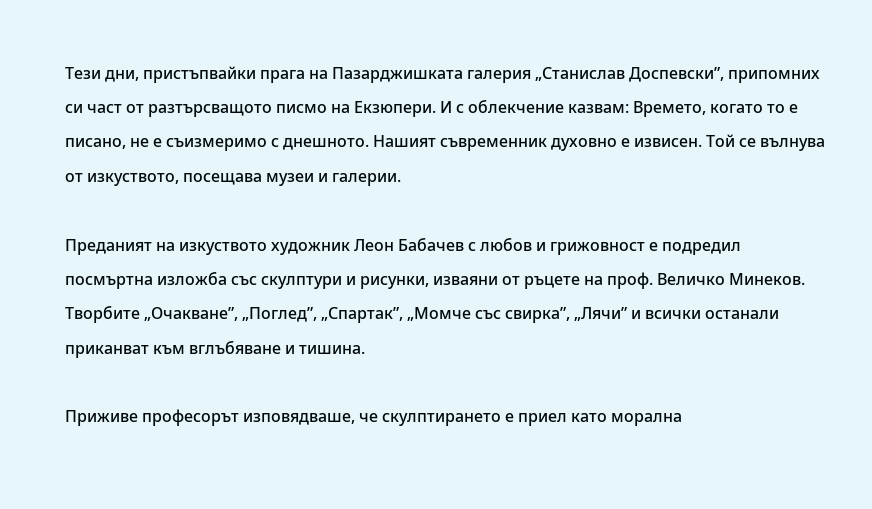Тези дни, пристъпвайки прага на Пазарджишката галерия „Станислав Доспевски”, припомних си част от разтърсващото писмо на Екзюпери. И с облекчение казвам: Времето, когато то е писано, не е съизмеримо с днешното. Нашият съвременник духовно е извисен. Той се вълнува от изкуството, посещава музеи и галерии.

Преданият на изкуството художник Леон Бабачев с любов и грижовност е подредил посмъртна изложба със скулптури и рисунки, изваяни от ръцете на проф. Величко Минеков.
Творбите „Очакване”, „Поглед”, „Спартак”, „Момче със свирка”, „Лячи” и всички останали приканват към вглъбяване и тишина.

Приживе професорът изповядваше, че скулптирането е приел като морална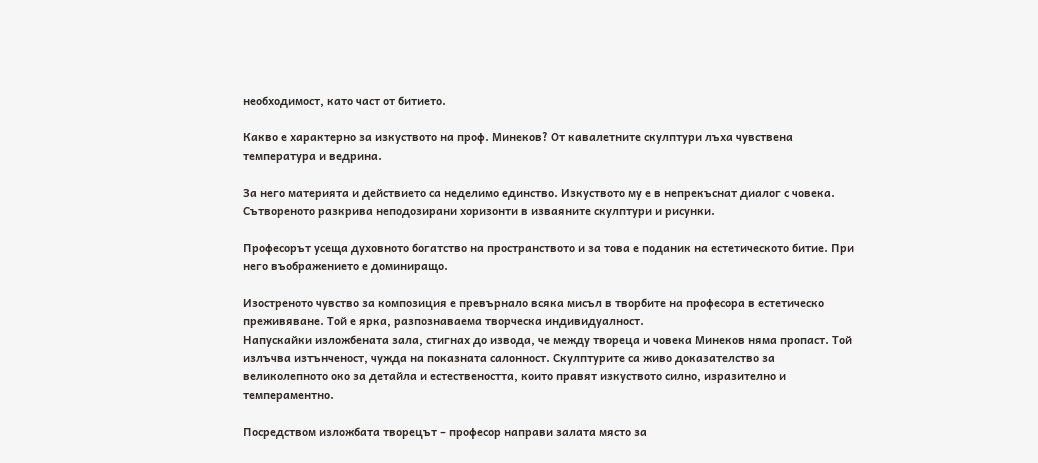необходимост, като част от битието.

Какво е характерно за изкуството на проф. Минеков? От кавалетните скулптури лъха чувствена температура и ведрина.

За него материята и действието са неделимо единство. Изкуството му е в непрекъснат диалог с човека. Сътвореното разкрива неподозирани хоризонти в изваяните скулптури и рисунки.

Професорът усеща духовното богатство на пространството и за това е поданик на естетическото битие. При него въображението е доминиращо.

Изостреното чувство за композиция е превърнало всяка мисъл в творбите на професора в естетическо преживяване. Той е ярка, разпознаваема творческа индивидуалност.
Напускайки изложбената зала, стигнах до извода, че между твореца и човека Минеков няма пропаст. Той излъчва изтънченост, чужда на показната салонност. Скулптурите са живо доказателство за великолепното око за детайла и естествеността, които правят изкуството силно, изразително и темпераментно.

Посредством изложбата творецът – професор направи залата място за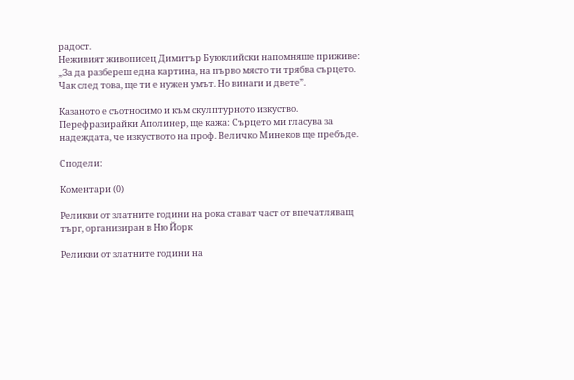радост.
Неживият живописец Димитър Буюклийски напомняше приживе: „За да разбереш една картина, на първо място ти трябва сърцето. Чак след това, ще ти е нужен умът. Но винаги и двете”.

Казаното е съотносимо и към скулптурното изкуство. Перефразирайки Аполинер, ще кажа: Сърцето ми гласува за надеждата, че изкуството на проф. Величко Минеков ще пребъде.

Сподели:

Коментари (0)

Реликви от златните години на рока стават част от впечатляващ търг, организиран в Ню Йорк

Реликви от златните години на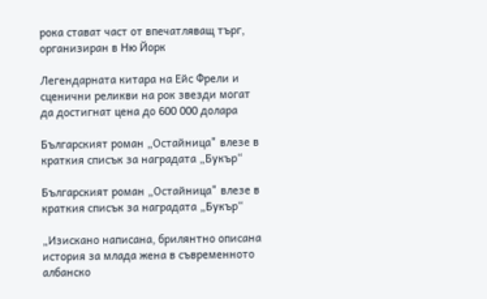рока стават част от впечатляващ търг, организиран в Ню Йорк

Легендарната китара на Ейс Фрели и сценични реликви на рок звезди могат да достигнат цена до 600 000 долара

Българският роман „Остайница" влезе в краткия списък за наградата „Букър“

Българският роман „Остайница" влезе в краткия списък за наградата „Букър“

„Изискано написана, брилянтно описана история за млада жена в съвременното албанско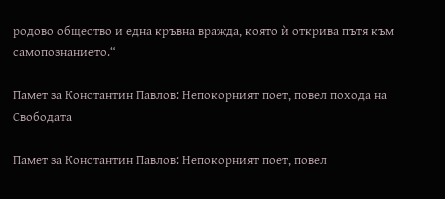родово общество и една кръвна вражда, която ѝ открива пътя към самопознанието.“

Памет за Константин Павлов: Непокорният поет, повел похода на Свободата

Памет за Константин Павлов: Непокорният поет, повел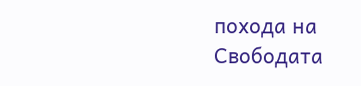похода на Свободата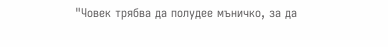"Човек трябва да полудее мъничко, за да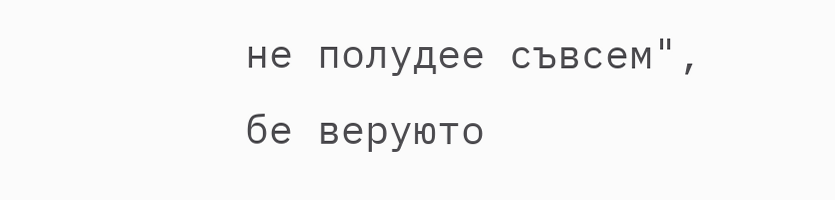не полудее съвсем", бе веруюто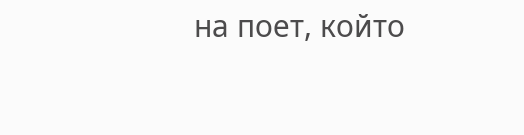на поет, който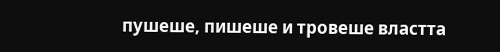пушеше, пишеше и тровеше властта